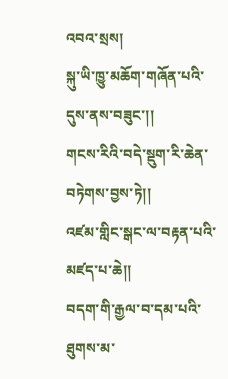འབའ་སྲས།
སྐུ་ཡི་ཁྱུ་མཆོག་གཞོན་པའི་དུས་ནས་བཟུང་།།
གངས་རིའི་བདེ་སྡུག་རི་ཆེན་བཏེགས་བྱས་ཏེ།།
འཛམ་གླིང་སྒང་ལ་བརྟན་པའི་མཛད་པ་ཆེ།།
བདག་གི་རྒྱལ་བ་དམ་པའི་ཐུགས་མ་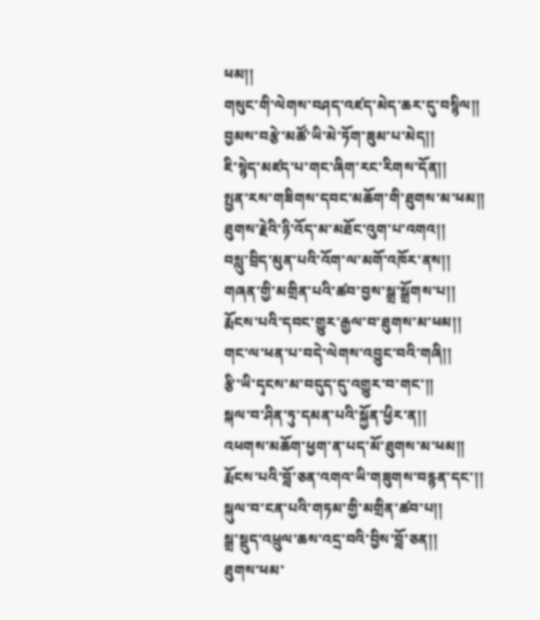ཕམ།།
གསུང་གི་ལེགས་བཤད་འཛད་མེད་ཆར་དུ་བསྙིལ།།
བྱམས་བརྩེ་མཚོ་ཡི་མེ་ཏོག་ཟུམ་པ་མེད།།
ཇི་སྙེད་མཛད་པ་གང་ཞིག་རང་རིགས་དོན།།
སྤྱན་རས་གཟིགས་དབང་མཆོག་གི་ཐུགས་མ་ཕམ།།
ཐུགས་རྗེའི་ཉི་འོད་མ་མཐོང་འུག་པ་འགའ།།
བསླུ་བྲིད་མུན་པའི་འོག་ལ་མགོ་འཁོར་ནས།།
གཞན་གྱི་མགྲིན་པའི་ཚབ་བྱས་སྒྲ་སྒྲོགས་པ།།
རྨོངས་པའི་དབང་གྱུར་རྒྱལ་བ་ཐུགས་མ་ཕམ།།
གང་ལ་ཕན་པ་བདེ་ལེགས་འབྱུང་བའི་གཞི།།
རྩི་ཡི་དྭངས་མ་བདུད་དུ་འགྱུར་བ་གང་།།
སྐལ་བ་ཤིན་ཏུ་དམན་པའི་སྐྱོན་ཕྱིར་ན།།
འཕགས་མཆོག་ཕྱག་ན་པད་མོ་ཐུགས་མ་ཕམ།།
རྨོངས་པའི་བློ་ཅན་འགའ་ཡི་གཟུགས་བརྙན་དང་།།
སྐུལ་བ་ངན་པའི་གཏམ་གྱི་མགྲིན་ཚབ་པ།།
སྒྲ་སྡུད་འཕྲུལ་ཆས་འདྲ་བའི་བྱིས་བློ་ཅན།།
ཐུགས་ཕམ་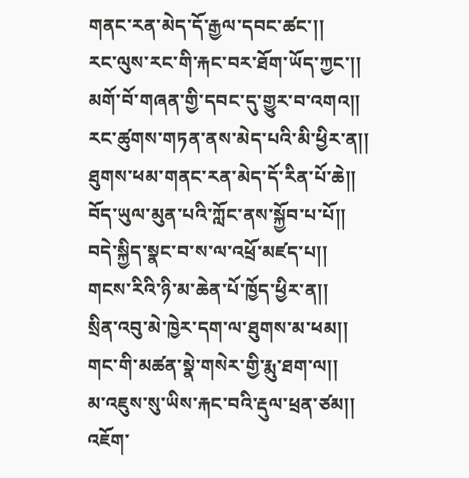གནང་རན་མེད་དོ་རྒྱལ་དབང་ཚང་།།
རང་ལུས་རང་གི་རྐང་བར་ཐོག་ཡོད་ཀྱང་།།
མགོ་བོ་གཞན་གྱི་དབང་དུ་གྱུར་བ་འགའ།།
རང་ཚུགས་གཏན་ནས་མེད་པའི་མི་ཕྱིར་ན།།
ཐུགས་ཕམ་གནང་རན་མེད་དོ་རིན་པོ་ཆེ།།
བོད་ཡུལ་མུན་པའི་ཀློང་ནས་སྐྱོབ་པ་པོ།།
བདེ་སྐྱིད་སྣང་བ་ས་ལ་འཕྲོ་མཛད་པ།།
གངས་རིའི་ཉི་མ་ཆེན་པོ་ཁྱོད་ཕྱིར་ན།།
སྲིན་འབུ་མེ་ཁྱེར་དག་ལ་ཐུགས་མ་ཕམ།།
གང་གི་མཚན་སྣེ་གསེར་གྱི་རྨུ་ཐག་ལ།།
མ་འཇུས་སུ་ཡིས་རྐང་བའི་རྡུལ་ཕྲན་ཙམ།།
འཇོག་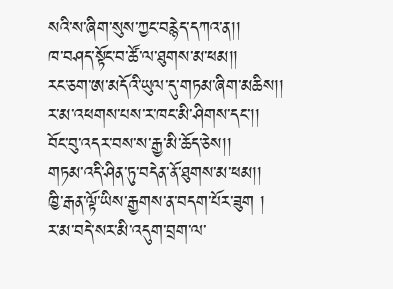སའི་ས་ཞིག་སུས་ཀྱང་བརྙེད་དཀའ་ན།།
ཁ་བཤད་སྟོང་བ་ཚོ་ལ་ཐུགས་མ་ཕམ།།
རང་ཅག་ཨ་མདོའི་ཡུལ་དུ་གཏམ་ཞིག་མཆིས།།
ར་མ་འཕགས་པས་ར་ཁང་མི་ཤིགས་དང་།།
བོང་བུ་འདར་བས་ས་རྒྱ་མི་ཆོད་ཅེས།།
གཏམ་འདི་ཤིན་ཏུ་བདེན་ནོ་ཐུགས་མ་ཕམ།།
ཁྱི་རྒན་ལྟོ་ཡིས་རྒྱགས་ན་བདག་པོར་ཟུག །
ར་མ་བདེ་སར་མི་འདུག་བྲག་ལ་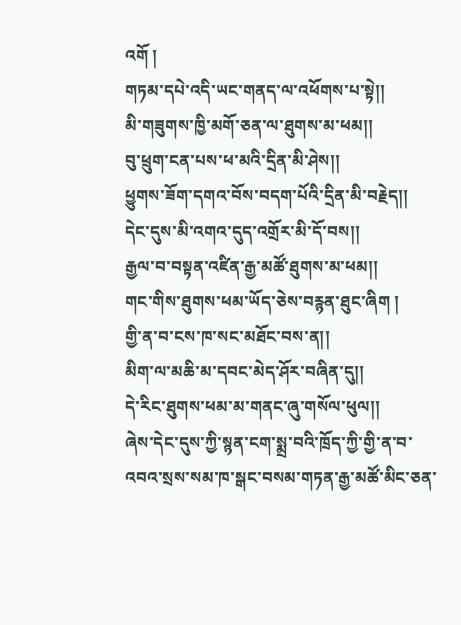འགོ །
གཏམ་དཔེ་འདི་ཡང་གནད་ལ་འཕོགས་པ་སྟེ།།
མི་གཟུགས་ཁྱི་མགོ་ཅན་ལ་ཐུགས་མ་ཕམ།།
བུ་ཕྲུག་ངན་པས་ཕ་མའི་དྲིན་མི་ཤེས།།
ཕྱུགས་ཟོག་དགའ་བོས་བདག་པོའི་དྲིན་མི་བརྗེད།།
དེང་དུས་མི་འགའ་དུད་འགྲོར་མི་དོ་བས།།
རྒྱལ་བ་བསྟན་འཛིན་རྒྱ་མཚོ་ཐུགས་མ་ཕམ།།
གང་གིས་ཐུགས་ཕམ་ཡོད་ཅེས་བརྙན་ཐུང་ཞིག །
གྱི་ན་བ་ངས་ཁ་སང་མཐོང་བས་ན།།
མིག་ལ་མཆི་མ་དབང་མེད་ཤོར་བཞིན་དུ།།
དེ་རིང་ཐུགས་ཕམ་མ་གནང་ཞུ་གསོལ་ཕུལ།།
ཞེས་དེང་དུས་ཀྱི་སྙན་ངག་སྨྲ་བའི་ཁྲོད་ཀྱི་གྱི་ན་བ་འབའ་སྲས་སམ་ཁ་སྒང་བསམ་གཏན་རྒྱ་མཚོ་མིང་ཅན་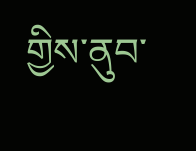གྱིས་ནུབ་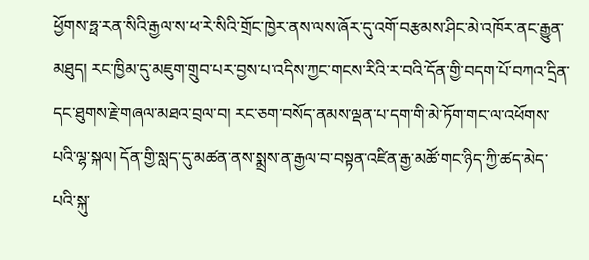ཕྱོགས་ཧྥ་རན་སིའི་རྒྱལ་ས་ཕ་རེ་སིའི་གྲོང་ཁྱེར་ནས་ལས་ཞོར་དུ་འགོ་བརྩམས་ཤིང་མེ་འཁོར་ནང་རྒྱུན་མཐུད། རང་ཁྱིམ་དུ་མཇུག་གྲུབ་པར་བྱས་པ་འདིས་ཀྱང་གངས་རིའི་ར་བའི་དོན་གྱི་བདག་པོ་བཀའ་དྲིན་དང་ཐུགས་རྗེ་གཞལ་མཐའ་བྲལ་བ། རང་ཅག་བསོད་ནམས་ལྡན་པ་དག་གི་མེ་ཏོག་གང་ལ་འཕོགས་པའི་ལྷ་སྐལ། དོན་གྱི་སླད་དུ་མཚན་ནས་སྨྲས་ན་རྒྱལ་བ་བསྟན་འཛིན་རྒྱ་མཚོ་གང་ཉིད་ཀྱི་ཚད་མེད་པའི་སྐུ་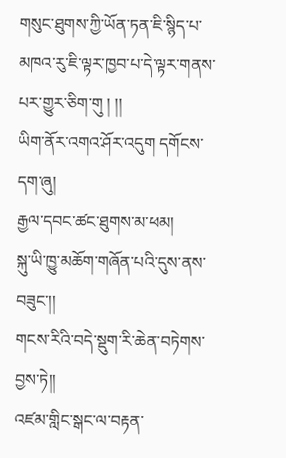གསུང་ཐུགས་ཀྱི་ཡོན་ཏན་ཇི་སྙིད་པ་མཁའ་རུ་ཇི་ལྟར་ཁྱབ་པ་དེ་ལྟར་གནས་པར་གྱུར་ཅིག་གུ ། །།
ཡིག་ནོར་འགའ་ཤོར་འདུག དགོངས་དག་ཞུ།
རྒྱལ་དབང་ཚང་ཐུགས་མ་ཕམ།
སྐུ་ཡི་ཁྱུ་མཆོག་གཞོན་པའི་དུས་ནས་བཟུང་།།
གངས་རིའི་བདེ་སྡུག་རི་ཆེན་བཏེགས་བྱས་ཏེ།།
འཛམ་གླིང་སྒང་ལ་བརྟན་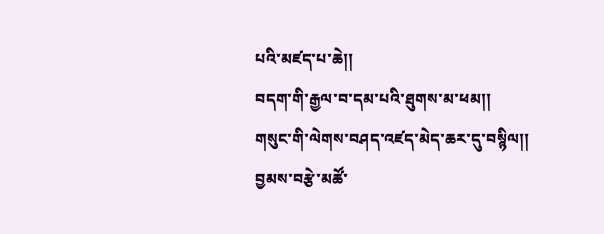པའི་མཛད་པ་ཆེ།།
བདག་གི་རྒྱལ་བ་དམ་པའི་ཐུགས་མ་ཕམ།།
གསུང་གི་ལེགས་བཤད་འཛད་མེད་ཆར་དུ་བསྙིལ།།
བྱམས་བརྩེ་མཚོ་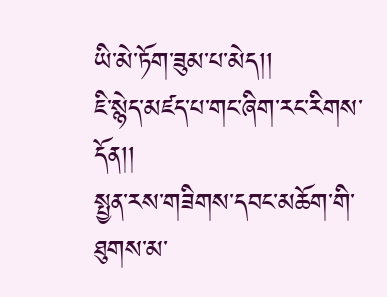ཡི་མེ་ཏོག་ཟུམ་པ་མེད།།
ཇི་སྙེད་མཛད་པ་གང་ཞིག་རང་རིགས་དོན།།
སྤྱན་རས་གཟིགས་དབང་མཆོག་གི་ཐུགས་མ་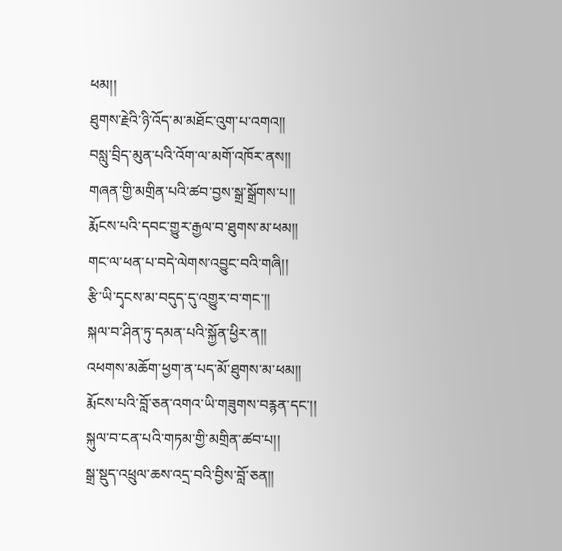ཕམ།།
ཐུགས་རྗེའི་ཉི་འོད་མ་མཐོང་འུག་པ་འགའ།།
བསླུ་བྲིད་མུན་པའི་འོག་ལ་མགོ་འཁོར་ནས།།
གཞན་གྱི་མགྲིན་པའི་ཚབ་བྱས་སྒྲ་སྒྲོགས་པ།།
རྨོངས་པའི་དབང་གྱུར་རྒྱལ་བ་ཐུགས་མ་ཕམ།།
གང་ལ་ཕན་པ་བདེ་ལེགས་འབྱུང་བའི་གཞི།།
རྩི་ཡི་དྭངས་མ་བདུད་དུ་འགྱུར་བ་གང་།།
སྐལ་བ་ཤིན་ཏུ་དམན་པའི་སྐྱོན་ཕྱིར་ན།།
འཕགས་མཆོག་ཕྱག་ན་པད་མོ་ཐུགས་མ་ཕམ།།
རྨོངས་པའི་བློ་ཅན་འགའ་ཡི་གཟུགས་བརྙན་དང་།།
སྐུལ་བ་ངན་པའི་གཏམ་གྱི་མགྲིན་ཚབ་པ།།
སྒྲ་སྡུད་འཕྲུལ་ཆས་འདྲ་བའི་བྱིས་བློ་ཅན།།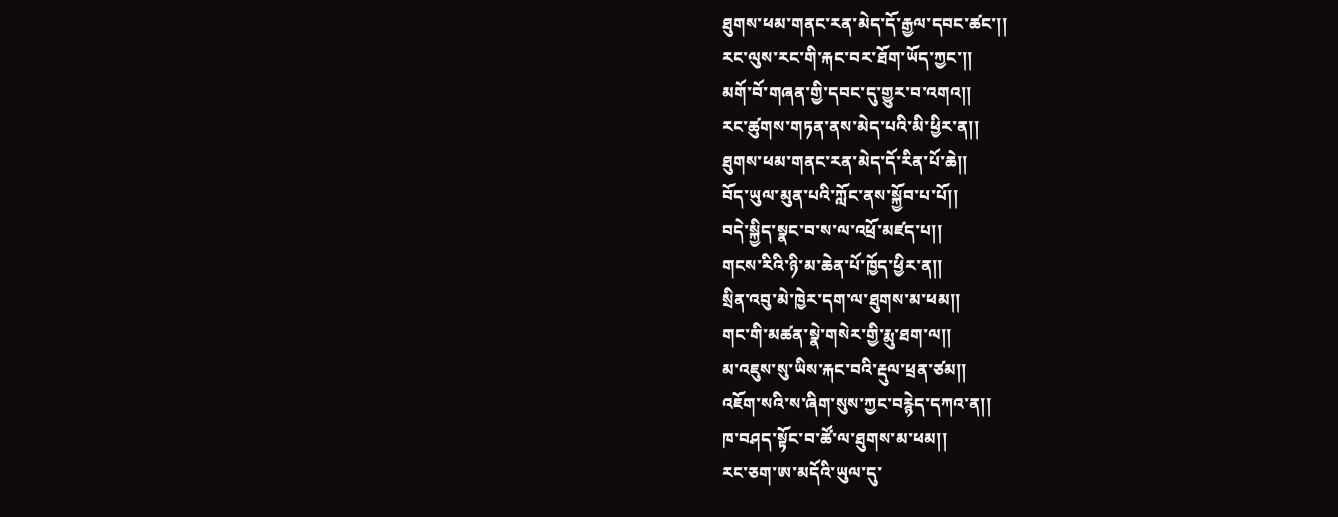ཐུགས་ཕམ་གནང་རན་མེད་དོ་རྒྱལ་དབང་ཚང་།།
རང་ལུས་རང་གི་རྐང་བར་ཐོག་ཡོད་ཀྱང་།།
མགོ་བོ་གཞན་གྱི་དབང་དུ་གྱུར་བ་འགའ།།
རང་ཚུགས་གཏན་ནས་མེད་པའི་མི་ཕྱིར་ན།།
ཐུགས་ཕམ་གནང་རན་མེད་དོ་རིན་པོ་ཆེ།།
བོད་ཡུལ་མུན་པའི་ཀློང་ནས་སྐྱོབ་པ་པོ།།
བདེ་སྐྱིད་སྣང་བ་ས་ལ་འཕྲོ་མཛད་པ།།
གངས་རིའི་ཉི་མ་ཆེན་པོ་ཁྱོད་ཕྱིར་ན།།
སྲིན་འབུ་མེ་ཁྱེར་དག་ལ་ཐུགས་མ་ཕམ།།
གང་གི་མཚན་སྣེ་གསེར་གྱི་རྨུ་ཐག་ལ།།
མ་འཇུས་སུ་ཡིས་རྐང་བའི་རྡུལ་ཕྲན་ཙམ།།
འཇོག་སའི་ས་ཞིག་སུས་ཀྱང་བརྙེད་དཀའ་ན།།
ཁ་བཤད་སྟོང་བ་ཚོ་ལ་ཐུགས་མ་ཕམ།།
རང་ཅག་ཨ་མདོའི་ཡུལ་དུ་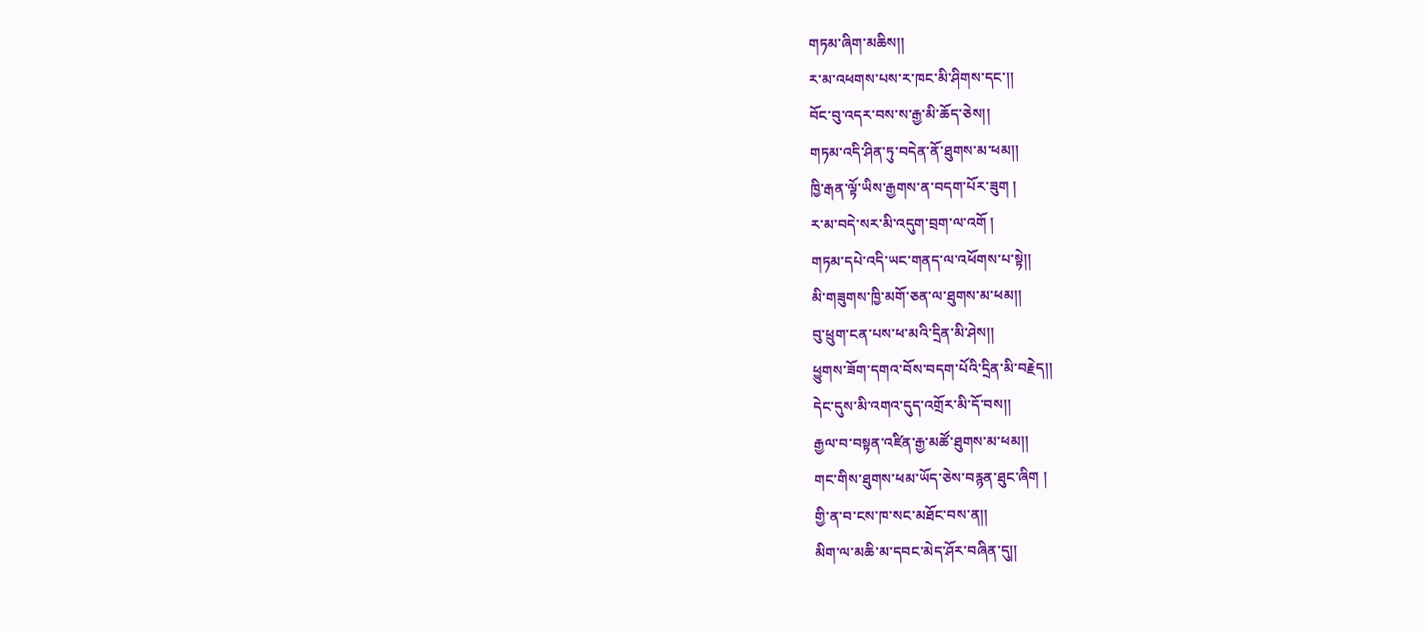གཏམ་ཞིག་མཆིས།།
ར་མ་འཕགས་པས་ར་ཁང་མི་ཤིགས་དང་།།
བོང་བུ་འདར་བས་ས་རྒྱ་མི་ཆོད་ཅེས།།
གཏམ་འདི་ཤིན་ཏུ་བདེན་ནོ་ཐུགས་མ་ཕམ།།
ཁྱི་རྒན་ལྟོ་ཡིས་རྒྱགས་ན་བདག་པོར་ཟུག །
ར་མ་བདེ་སར་མི་འདུག་བྲག་ལ་འགོ །
གཏམ་དཔེ་འདི་ཡང་གནད་ལ་འཕོགས་པ་སྟེ།།
མི་གཟུགས་ཁྱི་མགོ་ཅན་ལ་ཐུགས་མ་ཕམ།།
བུ་ཕྲུག་ངན་པས་ཕ་མའི་དྲིན་མི་ཤེས།།
ཕྱུགས་ཟོག་དགའ་བོས་བདག་པོའི་དྲིན་མི་བརྗེད།།
དེང་དུས་མི་འགའ་དུད་འགྲོར་མི་དོ་བས།།
རྒྱལ་བ་བསྟན་འཛིན་རྒྱ་མཚོ་ཐུགས་མ་ཕམ།།
གང་གིས་ཐུགས་ཕམ་ཡོད་ཅེས་བརྙན་ཐུང་ཞིག །
གྱི་ན་བ་ངས་ཁ་སང་མཐོང་བས་ན།།
མིག་ལ་མཆི་མ་དབང་མེད་ཤོར་བཞིན་དུ།།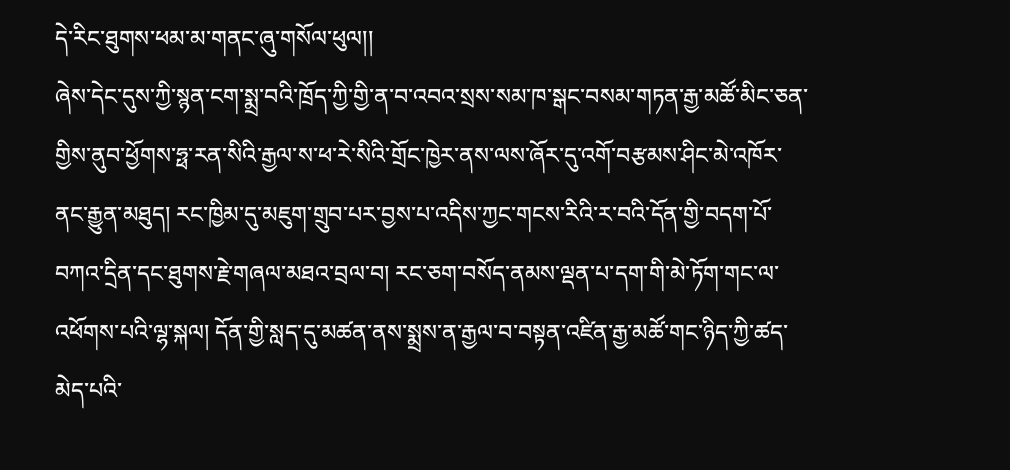དེ་རིང་ཐུགས་ཕམ་མ་གནང་ཞུ་གསོལ་ཕུལ།།
ཞེས་དེང་དུས་ཀྱི་སྙན་ངག་སྨྲ་བའི་ཁྲོད་ཀྱི་གྱི་ན་བ་འབའ་སྲས་སམ་ཁ་སྒང་བསམ་གཏན་རྒྱ་མཚོ་མིང་ཅན་གྱིས་ནུབ་ཕྱོགས་ཧྥ་རན་སིའི་རྒྱལ་ས་ཕ་རེ་སིའི་གྲོང་ཁྱེར་ནས་ལས་ཞོར་དུ་འགོ་བརྩམས་ཤིང་མེ་འཁོར་ནང་རྒྱུན་མཐུད། རང་ཁྱིམ་དུ་མཇུག་གྲུབ་པར་བྱས་པ་འདིས་ཀྱང་གངས་རིའི་ར་བའི་དོན་གྱི་བདག་པོ་བཀའ་དྲིན་དང་ཐུགས་རྗེ་གཞལ་མཐའ་བྲལ་བ། རང་ཅག་བསོད་ནམས་ལྡན་པ་དག་གི་མེ་ཏོག་གང་ལ་འཕོགས་པའི་ལྷ་སྐལ། དོན་གྱི་སླད་དུ་མཚན་ནས་སྨྲས་ན་རྒྱལ་བ་བསྟན་འཛིན་རྒྱ་མཚོ་གང་ཉིད་ཀྱི་ཚད་མེད་པའི་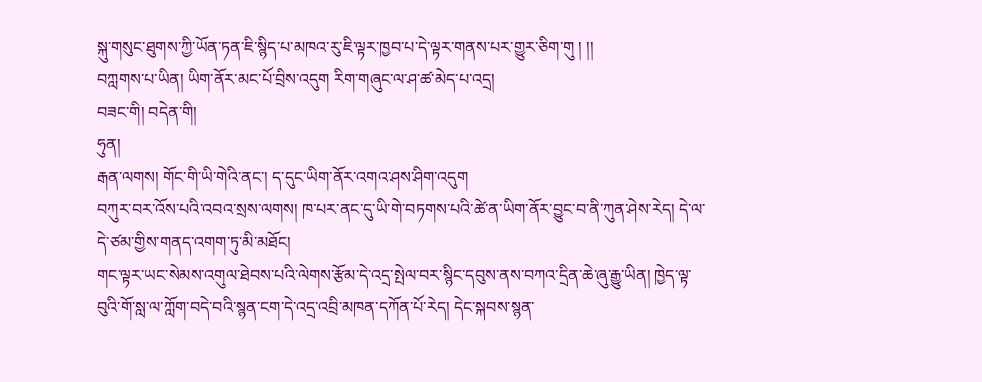སྐུ་གསུང་ཐུགས་ཀྱི་ཡོན་ཏན་ཇི་སྙིད་པ་མཁའ་རུ་ཇི་ལྟར་ཁྱབ་པ་དེ་ལྟར་གནས་པར་གྱུར་ཅིག་གུ ། །།
བཀླགས་པ་ཡིན། ཡིག་ནོར་མང་པོ་བྲིས་འདུག རིག་གཞུང་ལ་ཤ་ཚ་མེད་པ་འདྲ།
བཟང་གི། བདེན་གི།
ཧུན།
རྒན་ལགས། གོང་གི་ཡི་གེའི་ནང་། ད་དུང་ཡིག་ནོར་འགའ་ཤས་ཤིག་འདུག
བཀུར་བར་འོས་པའི་འབའ་སྲས་ལགས། ཁ་པར་ནང་དུ་ཡི་གེ་བཏགས་པའི་ཚེ་ན་ཡིག་ནོར་བྱུང་བ་ནི་ཀུན་ཤེས་རེད། དེ་ལ་དེ་ཙམ་གྱིས་གནད་འགག་ཏུ་མི་མཐོང།
གང་ལྟར་ཡང་སེམས་འགུལ་ཐེབས་པའི་ལེགས་རྩོམ་དེ་འདྲ་སྤེལ་བར་སྙིང་དབུས་ནས་བཀའ་དྲིན་ཆེ་ཞུ་རྒྱུ་ཡིན། ཁྱེད་ལྟ་བུའི་གོ་སླ་ལ་ཀློག་བདེ་བའི་སྙན་ངག་དེ་འདྲ་འབྲི་མཁན་དཀོན་པོ་རེད། དེང་སྐབས་སྙན་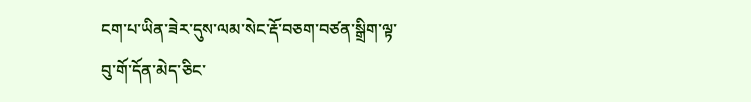ངག་པ་ཡིན་ཟེར་དུས་ལམ་སེང་རྡོ་བཅག་བཙན་སྒྲིག་ལྟ་བུ་གོ་དོན་མེད་ཅིང་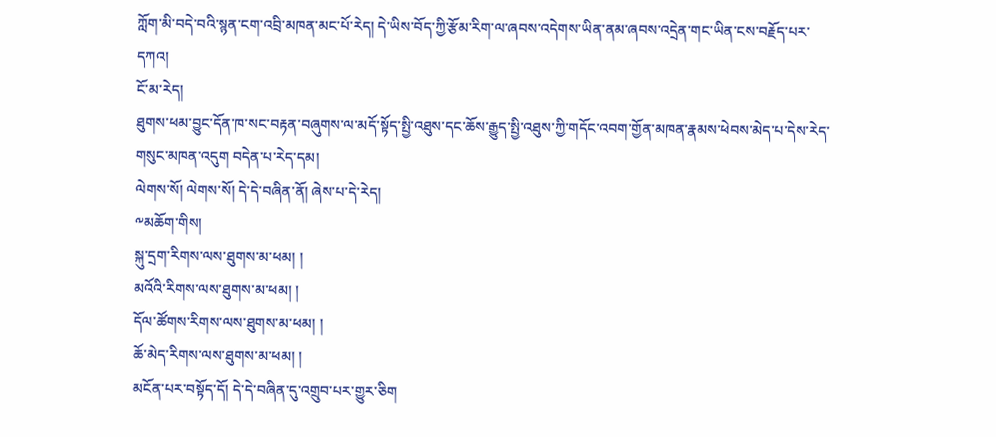ཀློག་མི་བདེ་བའི་སྙན་ངག་འབྲི་མཁན་མང་པོ་རེད། དེ་ཡིས་བོད་ཀྱི་རྩོམ་རིག་ལ་ཞབས་འདེགས་ཡིན་ནམ་ཞབས་འདྲེན་གང་ཡིན་ངས་བརྗོད་པར་དཀའ།
ངོ་མ་རེད།
ཐུགས་ཕམ་བྱུང་དོན་ཁ་སང་བརྟན་བཞུགས་ལ་མདོ་སྟོད་སྤྱི་འཐུས་དང་ཆོས་རྒྱུད་སྤྱི་འཐུས་ཀྱི་གདོང་འབག་གྱོན་མཁན་རྣམས་ཕེབས་མེད་པ་དེས་རེད་གསུང་མཁན་འདུག བདེན་པ་རེད་དམ།
ལེགས་སོ། ལེགས་སོ། དེ་དེ་བཞིན་ནོ། ཞེས་པ་དེ་རེད།
༸མཆོག་གིས།
སྐུ་དྲག་རིགས་ལས་ཐུགས་མ་ཕམ། །
མའོའི་རིགས་ལས་ཐུགས་མ་ཕམ། །
དོལ་ཚོགས་རིགས་ལས་ཐུགས་མ་ཕམ། །
ཆོ་མེད་རིགས་ལས་ཐུགས་མ་ཕམ། །
མངོན་པར་བསྟོད་དོ། དེ་དེ་བཞིན་དུ་འགྲུབ་པར་གྱུར་ཅིག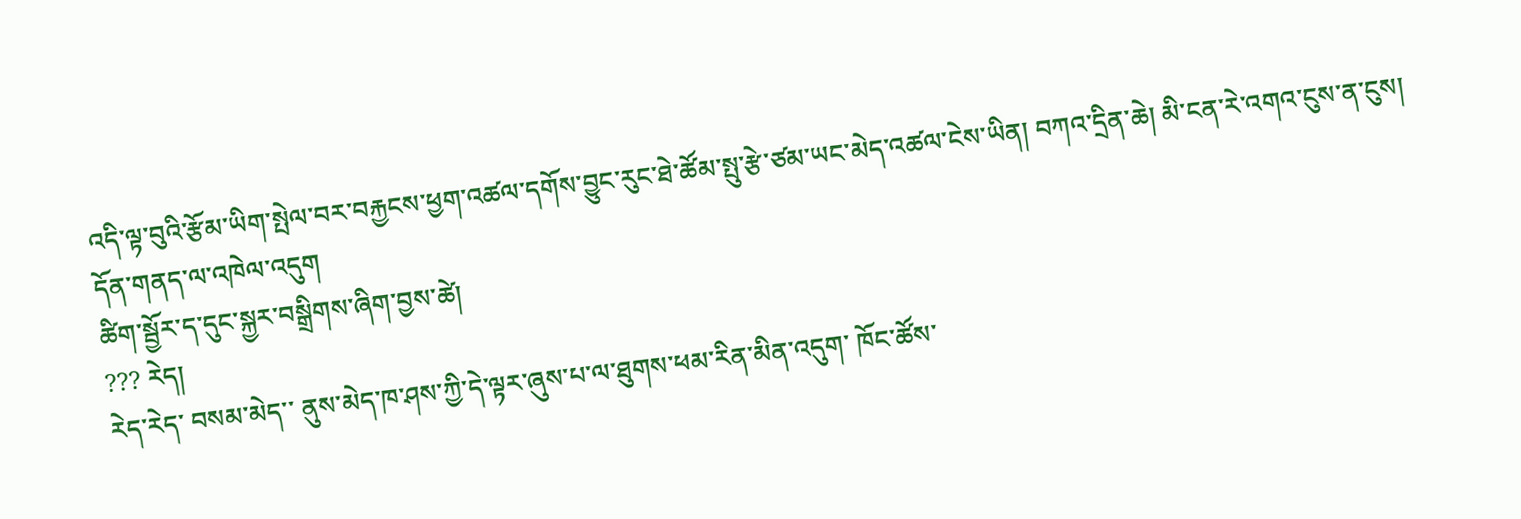འདི་ལྟ་བུའི་རྩོམ་ཡིག་སྤེལ་བར་བརྐྱངས་ཕྱག་འཚལ་དགོས་བྱུང་རུང་ཐེ་ཚོམ་སྤུ་རྩེ་ཙམ་ཡང་མེད་འཚལ་ངེས་ཡིན། བཀའ་དྲིན་ཆེ། མི་ངན་རེ་འགའ་ངུས་ན་ངུས།
དོན་གནད་ལ་འཁེལ་འདུག
ཚིག་སྦྱོར་ད་དུང་སྐྱར་བསྒྲིགས་ཞིག་བྱས་ཚེ།
??? རེད།
རེད་རེད་ བསམ་མེད་་ ནུས་མེད་ཁ་ཤས་ཀྱི་དེ་ལྟར་ཞུས་པ་ལ་ཐུགས་ཕམ་རིན་མིན་འདུག་ ཁོང་ཚོས་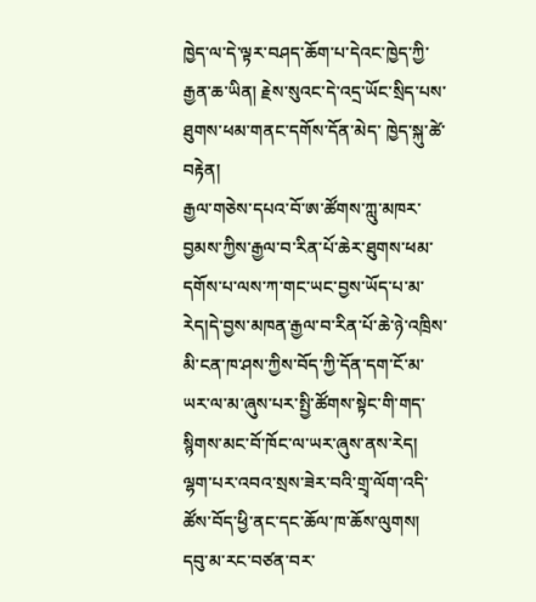ཁྱེད་ལ་དེ་ལྟར་བཤད་ཆོག་པ་དེའང་ཁྱེད་ཀྱི་རྒྱན་ཆ་ཡིན། རྗེས་སུའང་དེ་འདྲ་ཡོང་སྲིད་པས་ཐུགས་ཕམ་གནང་དགོས་དོན་མེད་ ཁྱེད་སྐུ་ཚེ་བརྟེན།
རྒྱལ་གཅེས་དཔའ་བོ་ཨ་ཚོགས་ཀླུ་མཁར་བྱམས་ཀྱིས་རྒྱལ་བ་རིན་པོ་ཆེར་ཐུགས་ཕམ་དགོས་པ་ལས་ཀ་གང་ཡང་བྱས་ཡོད་པ་མ་རེད།དེ་བྱས་མཁན་རྒྱལ་བ་རིན་པོ་ཆེ་ཉེ་འཁྲིས་མི་ངན་ཁ་ཤས་ཀྱིས་བོད་ཀྱི་དོན་དག་ངོ་མ་ཡར་ལ་མ་ཞུས་པར་སྤྱི་ཚོགས་སྟེང་གི་གད་སྙིགས་མང་བོ་ཁོང་ལ་ཡར་ཞུས་ནས་རེད། ལྷག་པར་འབའ་སྲས་ཟེར་བའི་གྲྭ་ལོག་འདི་ཚོས་བོད་ཕྱི་ནང་དང་ཆོལ་ཁ་ཆོས་ལུགས། དབུ་མ་རང་བཙན་བར་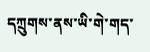དཀྲུགས་ནས་ཡི་གེ་གད་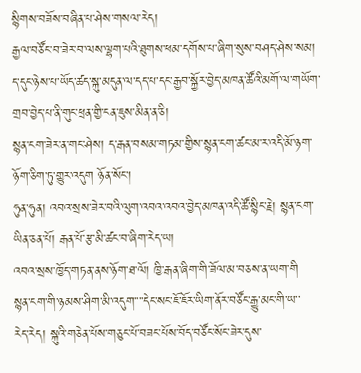སྙིགས་བཟོས་བཞིན་པ་ཤེས་གསལ་རེད།
རྒྱལ་བཙོང་བ་ཟེར་བ་ལས་ལྷག་པའི་ཐུགས་ཕམ་དགོས་པ་ཞིག་སུས་བཤད་ཤེས་སམ། ད་དུང་ཉེས་པ་ཡོད་ཚད་སྐུ་མདུན་ལ་དད་པ་དང་རྒྱབ་སྐྱོར་བྱེད་མཁན་ཚོའི་མགོ་ལ་གཡོག་གྲབ་བྱེད་པ་ནི་གུང་ཕྲན་གྱི་ངན་ཇུས་མིན་ན་ཅི།
སྙན་ངག་ཟེར་ན་གང་ཤེས། ད་རྒན་བསམ་གཏམ་གྱིས་སྙན་ངག་ཚང་མ་ར་འདི་མོ་ཉག་ཉོག་ཅིག་ཏུ་གྱུར་འདུག ཉོན་སོང་།
ཧུན་ཧུན། འབའ་སྲས་ཟེར་བའི་ལུག་འབའ་འབའ་བྱེད་མཁན་འདི་ཚོ་སྙིང་རྗེ། སྙན་ངག་ཡིན་ཅན་པོ། རྒན་པོ་རྩ་མི་ཚང་བ་ཞིག་རེད་ཡ།
འབའ་སྲས་ཁྱོད་གཏན་ནས་ཉོག་ཐ་ལོ། ཁྱི་རྒན་ཞིག་གི་ཟོལ་མ་བཅས་ན་ཡག་གི
སྙན་ངག་གི་ཉམས་ཤིག་མི་འདུག་་་་དེང་སང་ཇོ་ཇོར་ཡིག་ནོར་བཙོང་རྒྱུ་མང་གི་ཡ་་
རེད་རེད། སྐུའི་གཅེན་པོས་གཅུང་པོ་བཟང་པོས་བོད་བཙོང་སོང་ཟེར་དུས་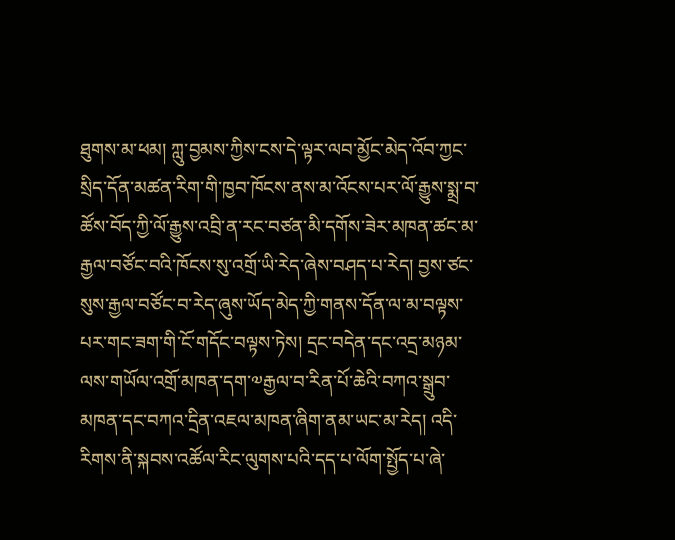ཐུགས་མ་ཕམ། ཀླུ་བྱམས་ཀྱིས་ངས་དེ་ལྟར་ལབ་མྱོང་མེད་འོབ་ཀྱང་སྲིད་དོན་མཚན་རིག་གི་ཁྱབ་ཁོངས་ནས་མ་འོངས་པར་ལོ་རྒྱུས་སྨྲ་བ་ཚོས་བོད་ཀྱི་ལོ་རྒྱུས་འབྲི་ན་རང་བཙན་མི་དགོས་ཟེར་མཁན་ཚང་མ་རྒྱལ་བཙོང་བའི་ཁོངས་སུ་འགྲོ་ཡི་རེད་ཞེས་བཤད་པ་རེད། བྱས་ཙང་སུས་རྒྱལ་བཙོང་བ་རེད་ཞུས་ཡོད་མེད་ཀྱི་གནས་དོན་ལ་མ་བལྟས་པར་གང་ཟག་གི་ངོ་གདོང་བལྟས་ཏེས། དྲང་བདེན་དང་འདྲ་མཉམ་ལས་གཡོལ་འགྲོ་མཁན་དག་༧རྒྱལ་བ་རིན་པོ་ཆེའི་བཀའ་སྒྲུབ་མཁན་དང་བཀའ་དྲིན་འཇལ་མཁན་ཞིག་ནམ་ཡང་མ་རེད། འདི་རིགས་ནི་སྐབས་འཚོལ་རིང་ལུགས་པའི་དད་པ་ལོག་སྤྱོད་པ་ཞེ་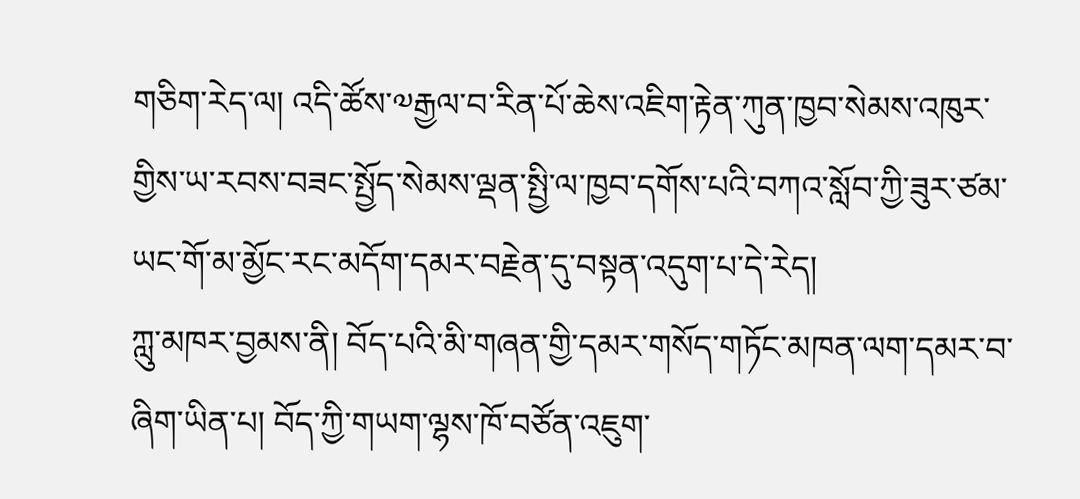གཅིག་རེད་ལ། འདི་ཚོས་༧རྒྱལ་བ་རིན་པོ་ཆེས་འཇིག་རྟེན་ཀུན་ཁྱབ་སེམས་འཁུར་གྱིས་ཡ་རབས་བཟང་སྤྱོད་སེམས་ལྡན་སྤྱི་ལ་ཁྱབ་དགོས་པའི་བཀའ་སློབ་ཀྱི་ཟུར་ཙམ་ཡང་གོ་མ་མྱོང་རང་མདོག་དམར་བརྗེན་དུ་བསྟན་འདུག་པ་དེ་རེད།
ཀླུ་མཁར་བྱམས་ནི། བོད་པའི་མི་གཞན་གྱི་དམར་གསོད་གཏོང་མཁན་ལག་དམར་བ་ཞིག་ཡིན་པ། བོད་ཀྱི་གཡག་ལྷས་ཁོ་བཙོན་འཇུག་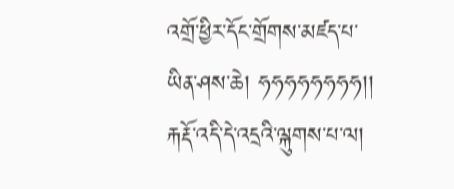འགྲོ་ཕྱིར་དོང་གྲོགས་མཛད་པ་ཡིན་ཤས་ཆེ། ཧཧཧཧཧཧཧཧ།།
རྐརྡོ་འདི་དེ་འདྲའི་ལྐུགས་པ་ལ།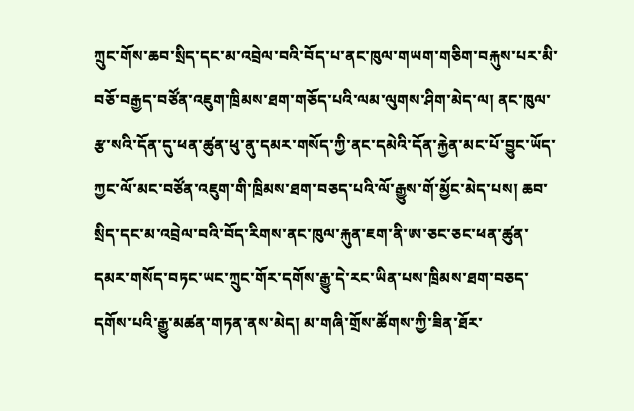ཀྲུང་གོས་ཆབ་སྲིད་དང་མ་འབྲེལ་བའི་བོད་པ་ནང་ཁུལ་གཡག་གཅིག་བརྐུས་པར་མི་བཅོ་བརྒྱད་བཙོན་འཇུག་ཁྲིམས་ཐག་གཅོད་པའི་ལམ་ལུགས་ཤིག་མེད་ལ། ནང་ཁུལ་རྩ་སའི་དོན་དུ་ཕན་ཚུན་ཕུ་ནུ་དམར་གསོད་ཀྱི་ནང་དམེའི་དོན་རྐྱེན་མང་པོ་བྱུང་ཡོད་ཀྱང་ལོ་མང་བཙོན་འཇུག་གི་ཁྲིམས་ཐག་བཅད་པའི་ལོ་རྒྱུས་གོ་མྱོང་མེད་པས། ཆབ་སྲིད་དང་མ་འབྲེལ་བའི་བོད་རིགས་ནང་ཁུལ་རྐུན་ཇག་ནི་ཨ་ཅང་ཅང་ཕན་ཚུན་དམར་གསོད་བཏང་ཡང་ཀྲུང་གོར་དགོས་རྒྱུ་དེ་རང་ཡིན་པས་ཁྲིམས་ཐག་བཅད་དགོས་པའི་རྒྱུ་མཚན་གཏན་ནས་མེད། མ་གཞི་གྲོས་ཚོགས་ཀྱི་ཟིན་ཐོར་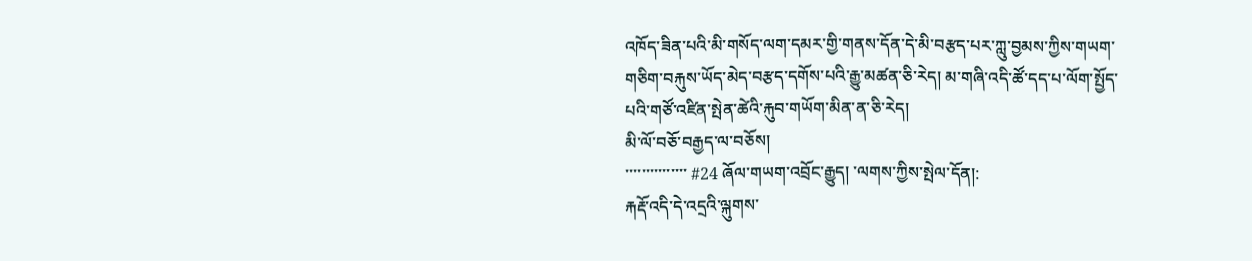འཁོད་ཟིན་པའི་མི་གསོད་ལག་དམར་གྱི་གནས་དོན་དེ་མི་བརྩད་པར་ཀླུ་བྱམས་ཀྱིས་གཡག་གཅིག་བརྐུས་ཡོད་མེད་བརྩད་དགོས་པའི་རྒྱུ་མཚན་ཅི་རེད། མ་གཞི་འདི་ཚོ་དད་པ་ལོག་སྤྱོད་པའི་གཙོ་འཛིན་སྤེན་ཚེའི་རྐུབ་གཡོག་མིན་ན་ཅི་རེད།
མི་ལོ་བཅོ་བརྒྱད་ལ་བཅོས།
་་་་་་་་་་་་་་་ #24 ཞོལ་གཡག་འབྲོང་རྒྱུད། ་ལགས་ཀྱིས་སྤེལ་དོན།:
རྐརྡོ་འདི་དེ་འདྲའི་ལྐུགས་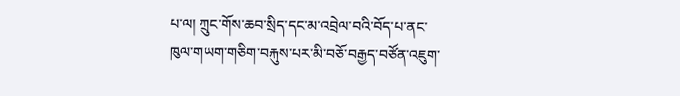པ་ལ། ཀྲུང་གོས་ཆབ་སྲིད་དང་མ་འབྲེལ་བའི་བོད་པ་ནང་ཁུལ་གཡག་གཅིག་བརྐུས་པར་མི་བཅོ་བརྒྱད་བཙོན་འཇུག་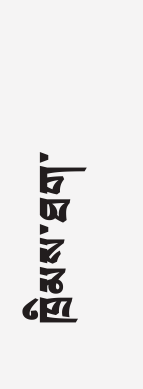ཁྲིམས་ཐག་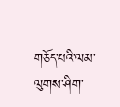གཅོད་པའི་ལམ་ལུགས་ཤིག་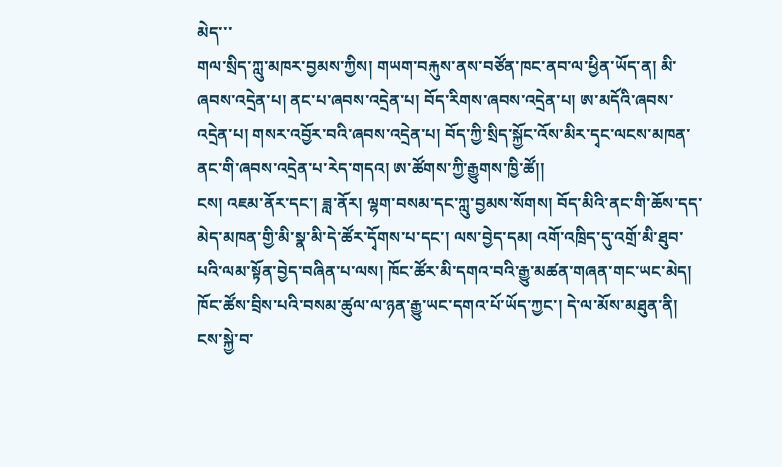མེད་་་
གལ་སྲིད་ཀླུ་མཁར་བྱམས་ཀྱིས། གཡག་བརྐུས་ནས་བཙོན་ཁང་ནབ་ལ་ཕྱིན་ཡོད་ན། མི་ཞབས་འདྲེན་པ། ནང་པ་ཞབས་འདྲེན་པ། བོད་རིགས་ཞབས་འདྲེན་པ། ཨ་མདོའི་ཞབས་འདྲེན་པ། གསར་འབྱོར་བའི་ཞབས་འདྲེན་པ། བོད་ཀྱི་སྲིད་སྐྱོང་འོས་མིར་དྭང་ལངས་མཁན་ནང་གི་ཞབས་འདྲེན་པ་རེད་གདའ། ཨ་ཚོགས་ཀྱི་རྒྱུགས་ཁྱི་ཚོ།།
ངས། འཇམ་ནོར་དང་། ཟླ་ནོར། ལྷག་བསམ་དང་ཀླུ་བྱམས་སོགས། བོད་མིའི་ནང་གི་ཆོས་དད་མེད་མཁན་གྱི་མི་སྣ་མི་དེ་ཚོར་དྭོགས་པ་དང་། ལས་བྱེད་དམ། འགོ་འཁྲིད་དུ་འགྲོ་མི་ཐུབ་པའི་ལམ་སྟོན་བྱེད་བཞིན་པ་ལས། ཁོང་ཚོར་མི་དགའ་བའི་རྒྱུ་མཚན་གཞན་གང་ཡང་མེད། ཁོང་ཚོས་བྲིས་པའི་བསམ་ཚུལ་ལ་ཉན་རྒྱུ་ཡང་དགའ་པོ་ཡོད་ཀྱང་། དེ་ལ་མོས་མཐུན་ནི། ངས་སྐྱེ་བ་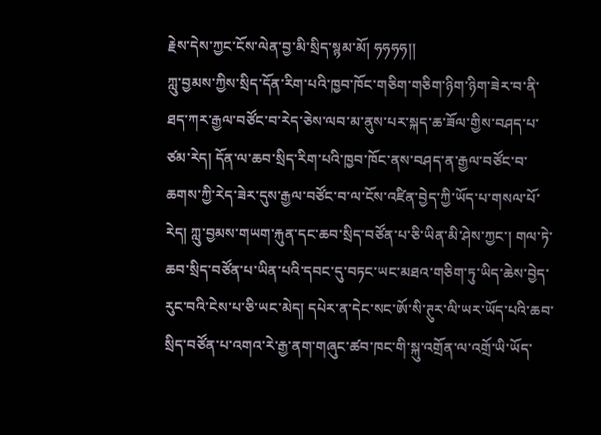རྗེས་དེས་ཀྱང་ངོས་ལེན་བྱ་མི་སྲིད་སྙམ་མོ། ཧཧཧཧ།།
ཀླུ་བྱམས་ཀྱིས་སྲིད་དོན་རིག་པའི་ཁྱབ་ཁོང་གཅིག་གཅིག་ཉིག་ཉིག་ཟེར་བ་ནི་ཐད་ཀར་རྒྱལ་བཙོང་བ་རེད་ཅེས་ལབ་མ་ནུས་པར་སྐད་ཆ་ཟོལ་གྱིས་བཤད་པ་ཙམ་རེད། དོན་ལ་ཆབ་སྲིད་རིག་པའི་ཁྱབ་ཁོང་ནས་བཤད་ན་རྒྱལ་བཙོང་བ་ཆགས་ཀྱི་རེད་ཟེར་དུས་རྒྱལ་བཙོང་བ་ལ་ངོས་འཛིན་བྱེད་ཀྱི་ཡོད་པ་གསལ་པོ་རེད། ཀླུ་བྱམས་གཡག་རྐུན་དང་ཆབ་སྲིད་བཙོན་པ་ཅི་ཡིན་མི་ཤེས་ཀྱང་། གལ་ཏེ་ཆབ་སྲིད་བཙོན་པ་ཡིན་པའི་དབང་དུ་བཏང་ཡང་མཐའ་གཅིག་ཏུ་ཡིད་ཆེས་བྱེད་རུང་བའི་ངེས་པ་ཅི་ཡང་མེད། དཔེར་ན་དེང་སང་ཨོ་སི་ཊུར་ལི་ཡར་ཡོད་པའི་ཆབ་སྲིད་བཙོན་པ་འགའ་རེ་རྒྱ་ནག་གཞུང་ཚབ་ཁང་གི་སྐུ་འགྲོན་ལ་འགྲོ་ཡི་ཡོད་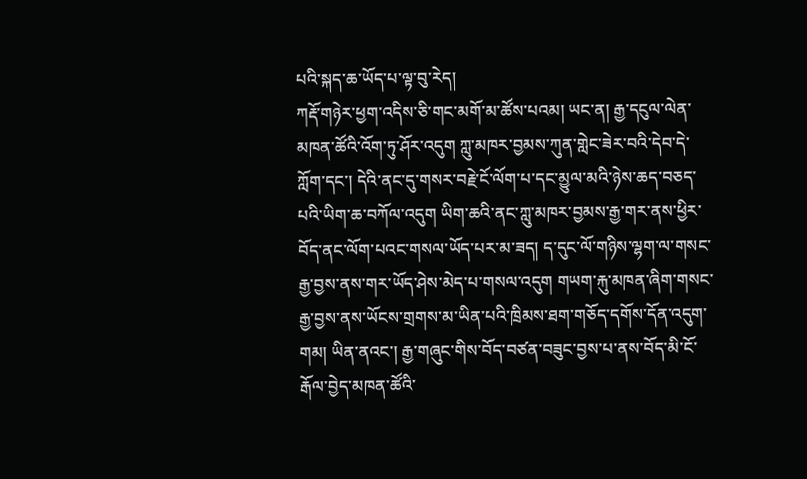པའི་སྐད་ཆ་ཡོད་པ་ལྟ་བུ་རེད།
ཀརྡོ་གཉེར་ཕྱག་འདིས་ཅི་གང་མགོ་མ་ཚོས་པའམ། ཡང་ན། རྒྱ་དངུལ་ལེན་མཁན་ཚོའི་འོག་ཏུ་ཤོར་འདུག ཀླུ་མཁར་བྱམས་ཀུན་གླེང་ཟེར་བའི་དེབ་དེ་ཀློག་དང་། དེའི་ནང་དུ་གསར་བརྗེ་ངོ་ལོག་པ་དང་མྱུལ་མའི་ཉེས་ཆད་བཅད་པའི་ཡིག་ཆ་བཀོལ་འདུག ཡིག་ཆའི་ནང་ཀླུ་མཁར་བྱམས་རྒྱ་གར་ནས་ཕྱིར་བོད་ནང་ལོག་པའང་གསལ་ཡོད་པར་མ་ཟད། ད་དུང་ལོ་གཉིས་ལྷག་ལ་གསང་རྒྱ་བྱས་ནས་གར་ཡོད་ཤེས་མེད་པ་གསལ་འདུག གཡག་རྐུ་མཁན་ཞིག་གསང་རྒྱ་བྱས་ནས་ཡོངས་གྲགས་མ་ཡིན་པའི་ཁྲིམས་ཐག་གཅོད་དགོས་དོན་འདུག་གམ། ཡིན་ནའང་། རྒྱ་གཞུང་གིས་བོད་བཙན་བཟུང་བྱས་པ་ནས་བོད་མི་ངོ་རྒོལ་བྱེད་མཁན་ཚོའི་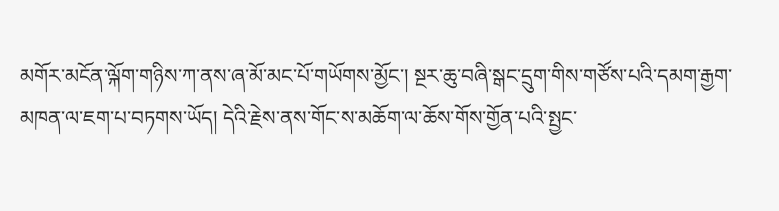མགོར་མངོན་ལྐོག་གཉིས་ཀ་ནས་ཞ་མོ་མང་པོ་གཡོགས་མྱོང་། སྔར་ཆུ་བཞི་སྒང་དྲུག་གིས་གཙོས་པའི་དམག་རྒྱག་མཁན་ལ་ཇག་པ་བཏགས་ཡོད། དེའི་རྗེས་ནས་གོང་ས་མཆོག་ལ་ཆོས་གོས་གྱོན་པའི་སྤྱང་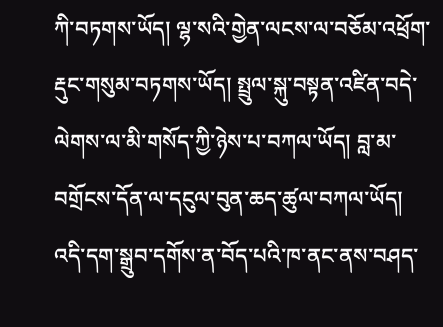ཀི་བཏགས་ཡོད། ལྷ་སའི་གྱེན་ལངས་ལ་བཅོམ་འཕྲོག་རྡུང་གསུམ་བཏགས་ཡོད། སྤྲུལ་སྐུ་བསྟན་འཛིན་བདེ་ལེགས་ལ་མི་གསོད་ཀྱི་ཉེས་པ་བཀལ་ཡོད། བླ་མ་བགྲོངས་དོན་ལ་དངུལ་བུན་ཆད་ཚུལ་བཀལ་ཡོད། འདི་དག་སྒྲུབ་དགོས་ན་བོད་པའི་ཁ་ནང་ནས་བཤད་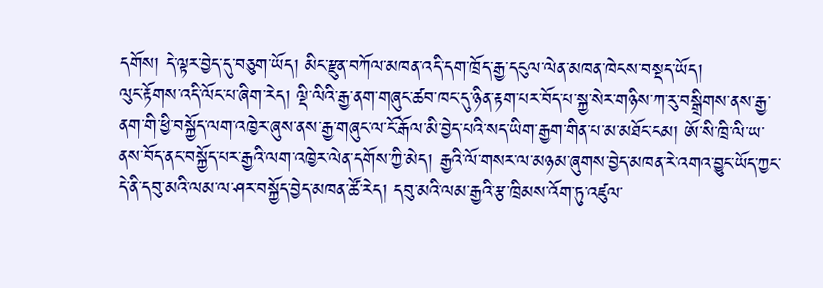དགོས། དེ་ལྟར་བྱེད་དུ་བཅུག་ཡོད། མིང་རྫུན་བཀོལ་མཁན་འདི་དག་ཁྲོད་རྒྱ་དངུལ་ལེན་མཁན་ཁེངས་བསྡད་ཡོད།
ལུང་རྟོགས་འདི་ལོང་པ་ཞིག་རེད། ལྡི་ལིའི་རྒྱ་ནག་གཞུང་ཚབ་ཁང་དུ་ཉིན་རྟག་པར་བོད་པ་སྐྱ་སེར་གཉིས་ཀ་རུ་བསྒྲིགས་ནས་རྒྱ་ནག་གི་ཕྱི་བསྐྱོད་ལག་འཁྱེར་ཞུས་ནས་རྒྱ་གཞུང་ལ་ངོ་རྒོལ་མི་བྱེད་པའི་སད་ཡིག་རྒྱག་གིན་པ་མ་མཐོང་ངམ། ཨོ་སི་ཁྲི་ལི་ཡ་ནས་བོད་ནང་བསྐྱོད་པར་རྒྱའི་ལག་འཁྱེར་ལེན་དགོས་ཀྱི་མེད། རྒྱའི་ལོ་གསར་ལ་མཉམ་ཞུགས་བྱེད་མཁན་རེ་འགའ་བྱུང་ཡོད་ཀྱང་དེ་ནི་དབུ་མའི་ལམ་ལ་ཤར་བསྐྱོད་བྱེད་མཁན་ཚོ་རེད། དབུ་མའི་ལམ་རྒྱའི་རྩ་ཁྲིམས་འོག་ཏུ་འཛུལ་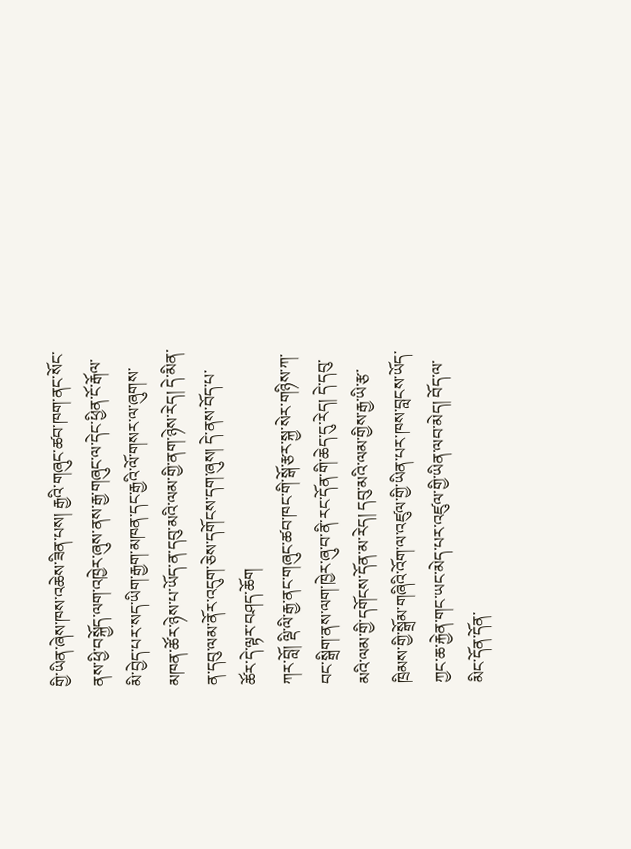གྱི་ཡིན་ཞེས་ཁས་འཆེས་ཟིན་པས། རྒྱའི་གཞུང་ཚབ་ཁག་ནང་སོང་ནས་ཕྱི་བསྐྱོད་ལག་འཁྱེར་ཞུས་ནས་རྒྱ་གཞུང་ལ་དེང་ཕྱིན་ངོ་རྒོལ་མི་བྱེད་པར་སད་ཡིག་རྒྱག་མཁན་དང་རྒྱའི་ལོ་གསར་ལ་ཞུགས་མཁན་ཚོར་ཉེས་པ་ཡོད་ན་དབུ་མའི་ལམ་གྱི་ནག་ཉེས་རེད། དེ་མིན་ན་དབུ་ལམ་ནོར་འདུག་ཅེས་དགོངས་དག་ཞུས། དེ་ནས་བོད་པ་ཚོར་དེ་ལྟར་བཤད་ཆོག
ཀར་བློ། ལྡི་ལི་རྒྱ་ནང་གཞུང་ཚབ་ཁང་གི་སྒོ་རྩར་སྐྱ་སེར་གཉིས་ཀ་བང་སྒྲིག་ནས་ལག་ཁྱེར་ཞུ་བ་ནི་རང་དོན་གི་ཆེད་དུ་རེད། དེ་དབུ་མའི་ལམ་གྱི་དགོངས་དོན་མ་རེད། དབུ་མའི་ལམ་གྱིས་རྒྱ་ཡི་རྩ་ཁྲིམས་གྱི་སྒྲོམ་གཞིའི་འོག་ལ་འཛུལ་གྱི་ཡིན་པར་ཁས་བླངས་ཡོད་ཀྱང་ཆ་རྐྱེན་གང་ཡང་མེད་པར་འཛུལ་གྱི་ཡིན་ལབ་མེད། བོད་ལ་མིང་དོན་དོན་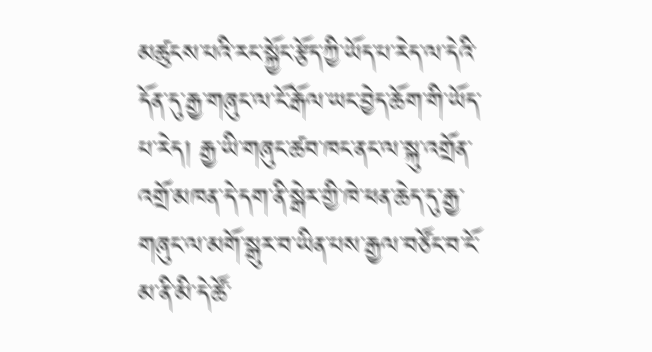མཚུངས་པའི་རང་སྐྱོང་རྩོད་ཀྱི་ཡོད་པ་རེད་ལ་དེའི་དོན་དུ་རྒྱ་གཞུང་ལ་ངོ་རྒོལ་ཡང་བྱེད་ཆོག་གི་ཡོད་པ་རེད། རྒྱ་ཡི་གཞུང་ཚབ་ཁང་ནང་ལ་སྐུ་འགྲོན་འགྲོ་མཁན་དེ་དག་ནི་སྒེར་གྱི་ཁེ་ཕན་ཆེད་དུ་རྒྱ་གཞུང་ལ་མགོ་སྒུར་བ་ཡིན་པས་རྒྱལ་བཙོང་བ་ངོ་མ་ནི་མི་དེ་ཚོ་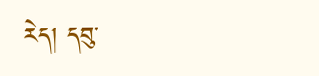རེད། དབུ་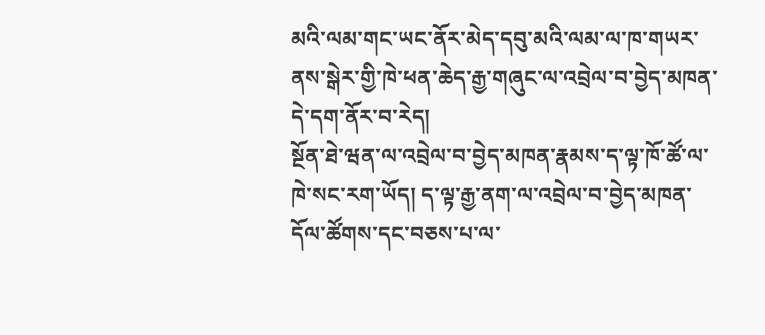མའི་ལམ་གང་ཡང་ནོར་མེད་དབུ་མའི་ལམ་ལ་ཁ་གཡར་ནས་སྒེར་གྱི་ཁེ་ཕན་ཆེད་རྒྱ་གཞུང་ལ་འབྲེལ་བ་བྱེད་མཁན་དེ་དག་ནོར་བ་རེད།
སྔོན་ཐེ་ཝན་ལ་འབྲེལ་བ་བྱེད་མཁན་རྣམས་ད་ལྟ་ཁོ་ཚོ་ལ་ཁེ་སང་རག་ཡོད། ད་ལྟ་རྒྱ་ནག་ལ་འབྲེལ་བ་བྱེད་མཁན་དོལ་ཚོགས་དང་བཅས་པ་ལ་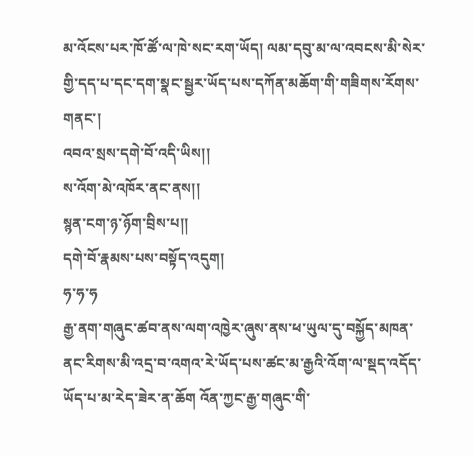མ་འོངས་པར་ཁོ་ཚོ་ལ་ཁེ་སང་རག་ཡོད། ལམ་དབུ་མ་ལ་འབངས་མི་སེར་གྱི་དད་པ་དང་དག་སྣང་སྦྱར་ཡོད་པས་དཀོན་མཆོག་གི་གཟིགས་རོགས་གནང་།
འབའ་སྲས་དགེ་བོ་འདི་ཡིས།།
ས་འོག་མེ་འཁོར་ནང་ནས།།
སྙན་ངག་ཉ་ཉོག་བྲིས་པ།།
དགེ་བོ་རྣམས་པས་བསྟོད་འདུག།
ཧ་ཧ་ཧ
རྒྱ་ནག་གཞུང་ཚབ་ནས་ལག་འཁྱེར་ཞུས་ནས་ཕ་ཡུལ་དུ་བསྐྱོད་མཁན་ནང་རིགས་མི་འདྲ་བ་འགའ་རེ་ཡོད་པས་ཚང་མ་རྒྱའི་འོག་ལ་སྡད་འདོད་ཡོད་པ་མ་རེད་ཟེར་ན་ཆོག འོན་ཀྱང་རྒྱ་གཞུང་གི་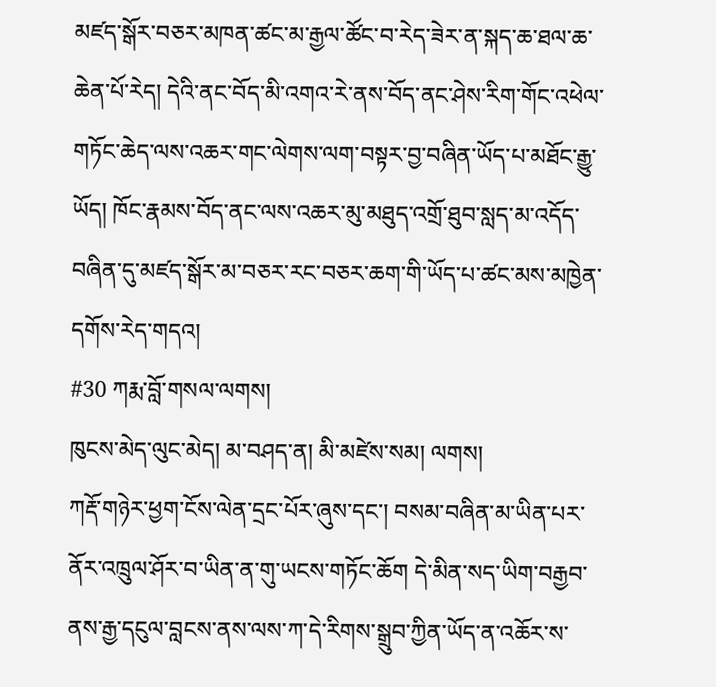མཛད་སྒོར་བཅར་མཁན་ཚང་མ་རྒྱལ་ཚོང་བ་རེད་ཟེར་ན་སྐད་ཆ་ཐལ་ཆ་ཆེན་པོ་རེད། དེའི་ནང་བོད་མི་འགའ་རེ་ནས་བོད་ནང་ཤེས་རིག་གོང་འཕེལ་གཏོང་ཆེད་ལས་འཆར་གང་ལེགས་ལག་བསྟར་བྱ་བཞིན་ཡོད་པ་མཐོང་རྒྱུ་ཡོད། ཁོང་རྣམས་བོད་ནང་ལས་འཆར་མུ་མཐུད་འགྲོ་ཐུབ་སླད་མ་འདོད་བཞིན་དུ་མཛད་སྒོར་མ་བཅར་རང་བཅར་ཆག་གི་ཡོད་པ་ཚང་མས་མཁྱེན་དགོས་རེད་གདའ།
#30 ཀརྨ་བློ་གསལ་ལགས།
ཁུངས་མེད་ལུང་མེད། མ་བཤད་ན། མི་མཛེས་སམ། ལགས།
ཀརྡོ་གཉེར་ཕྱག་ངོས་ལེན་དྲང་པོར་ཞུས་དང་། བསམ་བཞིན་མ་ཡིན་པར་ནོར་འཁྲུལ་ཤོར་བ་ཡིན་ན་གུ་ཡངས་གཏོང་ཆོག དེ་མིན་སད་ཡིག་བརྒྱབ་ནས་རྒྱ་དངུལ་བླངས་ནས་ལས་ཀ་དེ་རིགས་སྒྲུབ་ཀྱིན་ཡོད་ན་འཆོར་ས་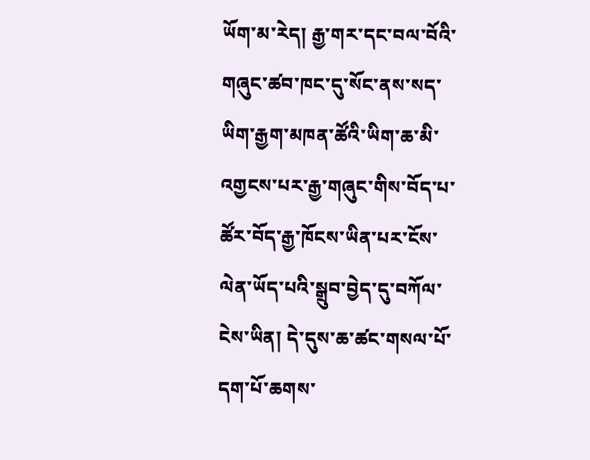ཡོག་མ་རེད། རྒྱ་གར་དང་བལ་བོའི་གཞུང་ཚབ་ཁང་དུ་སོང་ནས་སད་ཡིག་རྒྱག་མཁན་ཚོའི་ཡིག་ཆ་མི་འགྱངས་པར་རྒྱ་གཞུང་གིས་བོད་པ་ཚོར་བོད་རྒྱ་ཁོངས་ཡིན་པར་ངོས་ལེན་ཡོད་པའི་སྒྲུབ་བྱེད་དུ་བཀོལ་ངེས་ཡིན། དེ་དུས་ཆ་ཚང་གསལ་པོ་དག་པོ་ཆགས་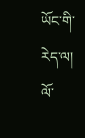ཡོང་གི་རེད་ལ། ལོ་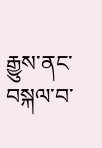རྒྱུས་ནང་བསྐལ་བ་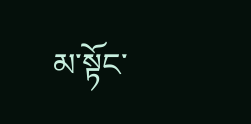མ་སྟོང་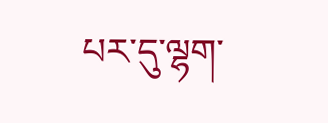པར་དུ་ལྷག་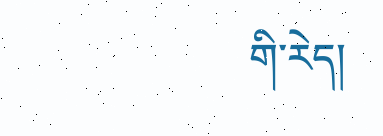གི་རེད།